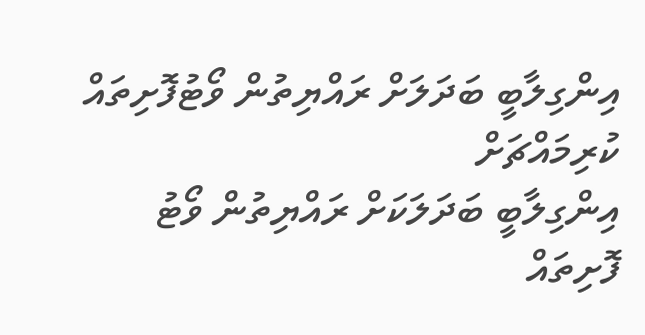އިންގިލާބީ ބަދަލަށް ރައްޔިތުން ވޯޓުފޮށިތައް ކުރިމައްޗަށް
އިންގިލާބީ ބަދަލަކަށް ރައްޔިތުން ވޯޓު ފޮށިތައް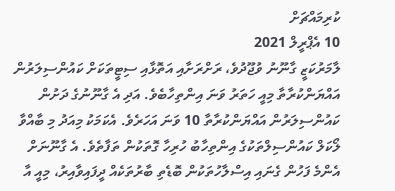ކުރިމައްޗަށް
10 އެޕްރީލް 2021
ލާމަރުކަޒީ ގާނޫނު ވުޖޫދުވެ، ރަށްރަށާއި އަތޮޅާއި ސިޓީތަކަށް ކައުންސިލަރުން އައްޔަންކުރާތާ މިއީ ހަތަރު ވަނަ އިންތިހާބެވެ. އަދި އެ ގާނޫނުގެ ދަށުން ކައުންސިލަރުން އައްޔަންކުރާތާ 10 ވަނަ އަހަރެވެ. އެކަމަކު މިއަދު މި ބާއްވާ ލޯކަލް ކައުންސިލްތަކުގެ އިންތިހާބު ހުރިހާ ގޮތަކުން ތަފާތެވެ. އެ ގާނޫނަށް އެންމެ ފަހުން ގެނައި އިސްލާހުތަކުން ބޮޑެތި ބާރުތަކެއް ދީފައިވާއިރު، މިއީ އާ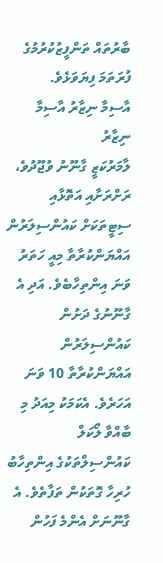ބާރުތައް ތަންފީޒުކުރުމުގެ ފުރަތަމަ ފިޔަވަޅެވެ.
އާސިމާ ނިޒާރު އާސިމާ ނިޒާރު
ލާމަރުކަޒީ ގާނޫނު ވުޖޫދުވެ، ރަށްރަށާއި އަތޮޅާއި ސިޓީތަކަށް ކައުންސިލަރުން އައްޔަންކުރާތާ މިއީ ހަތަރު ވަނަ އިންތިހާބެވެ. އަދި އެ ގާނޫނުގެ ދަށުން ކައުންސިލަރުން އައްޔަންކުރާތާ 10 ވަނަ އަހަރެވެ. އެކަމަކު މިއަދު މި ބާއްވާ ލޯކަލް ކައުންސިލްތަކުގެ އިންތިހާބު ހުރިހާ ގޮތަކުން ތަފާތެވެ. އެ ގާނޫނަށް އެންމެ ފަހުން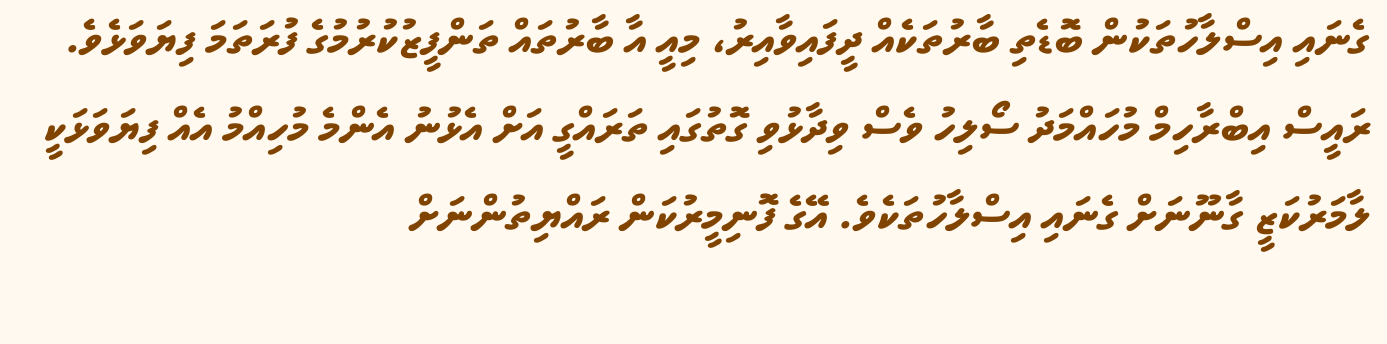ގެނައި އިސްލާހުތަކުން ބޮޑެތި ބާރުތަކެއް ދީފައިވާއިރު، މިއީ އާ ބާރުތައް ތަންފީޒުކުރުމުގެ ފުރަތަމަ ފިޔަވަޅެވެ.
ރައީސް އިބްރާހިމް މުހައްމަދު ސޯލިހު ވެސް ވިދާޅުވި ގޮތުގައި ތަރައްގީ އަށް އެޅުނު އެންމެ މުހިއްމު އެއް ފިޔަވަޅަކީ ލާމަރުކަޒީ ގާނޫނަށް ގެނައި އިސްލާހުތަކެވެ. އޭގެ ފޮނިމީރުކަން ރައްޔިތުންނަށް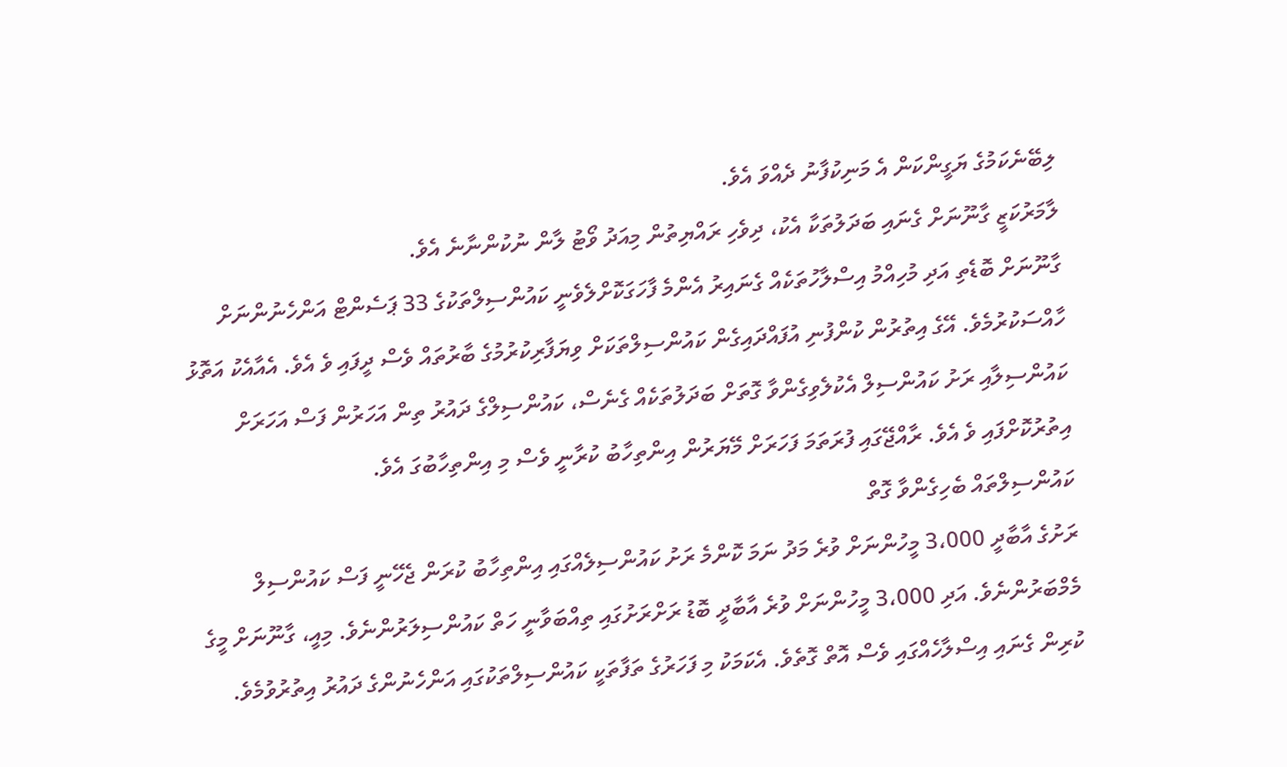ލިބޭނެކަމުގެ ޔަގީންކަން އެ މަނިކުފާނު ދެއްވަ އެވެ.
ލާމަރުކަޒީ ގާނޫނަށް ގެނައި ބަދަލުތަކާ އެކު، ދިވެހި ރައްޔިތުން މިއަދު ވޯޓު ލާން ނުކުންނާނެ އެވެ.
ގާނޫނަށް ބޮޑެތި އަދި މުހިއްމު އިސްލާހުތަކެއް ގެނައިރު އެންމެ ފާހަގަކޮށްލެވެނީ ކައުންސިލްތަކުގެ 33 ޕަސެންޓް އަންހެނުންނަށް ހާއްސަކުރުމެވެ. އޭގެ އިތުރުން ކުންފުނި އުފައްދައިގެން ކައުންސިލްތަކަށް ވިޔަފާރިކުރުމުގެ ބާރުތައް ވެސް ދީފައި ވެ އެވެ. އެއާއެކު އަތޮޅު ކައުންސިލާއި ރަށު ކައުންސިލް އެކުލެވިގެންވާ ގޮތަށް ބަދަލުތަކެއް ގެނެސް، ކައުންސިލްގެ ދައުރު ތިން އަހަރުން ފަސް އަހަރަށް އިތުރުކޮށްފައި ވެ އެވެ. ރާއްޖޭގައި ފުރަތަމަ ފަހަރަށް މޭޔަރުން އިންތިހާބު ކުރާނީ ވެސް މި އިންތިހާބުގަ އެވެ.
ކައުންސިލްތައް ބެހިގެންވާ ގޮތް
ރަށުގެ އާބާދީ 3،000 މީހުންނަށް ވުރެ މަދު ނަމަ ކޮންމެ ރަށު ކައުންސިލެއްގައި އިންތިހާބު ކުރަން ޖެހޭނީ ފަސް ކައުންސިލް މެމްބަރުންނެވެ. އަދި 3،000 މީހުންނަށް ވުރެ އާބާދީ ބޮޑު ރަށްރަށުގައި ތިއްބަވާނީ ހަތް ކައުންސިލަރުންނެވެ. މިއީ، ގާނޫނަށް މީގެ ކުރިން ގެނައި އިސްލާހެއްގައި ވެސް އޮތް ގޮތެވެ. އެކަމަކު މި ފަހަރުގެ ތަފާތަކީ ކައުންސިލްތަކުގައި އަންހެނުންގެ ދައުރު އިތުރުވުމެވެ.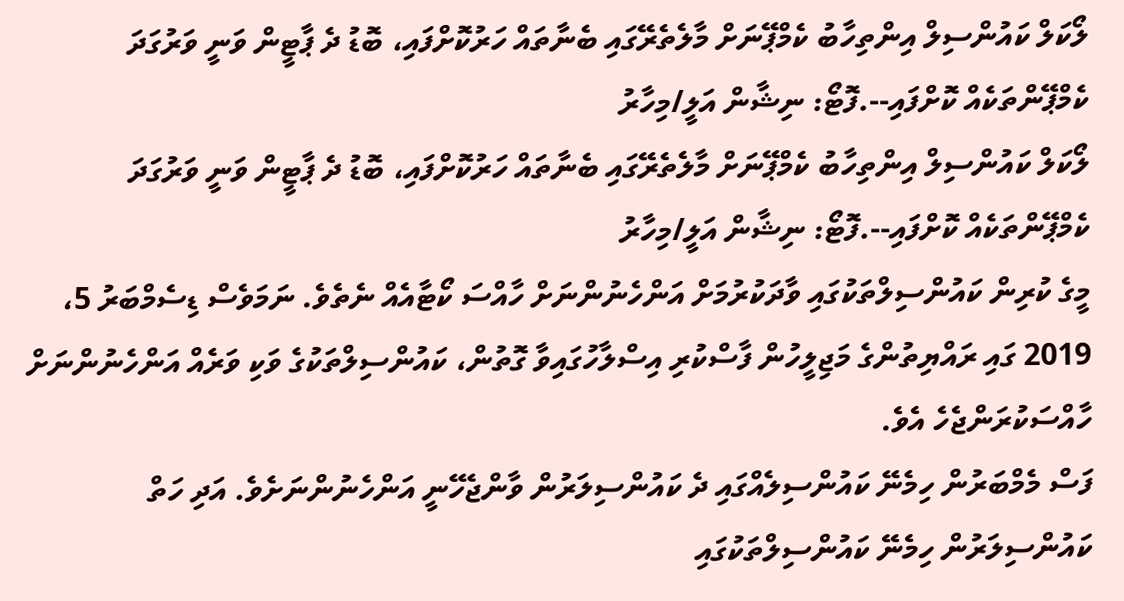ލޯކަލް ކައުންސިލް އިންތިހާބު ކެމްޕޭނަށް މާލެތެރޭގައި ބެނާތައް ހަރުކޮށްފައި، ބޮޑު ދެ ޕާޓީން ވަނީ ވަރުގަދަ ކެމްޕޭންތަކެއް ކޮށްފައި--.ފޮޓޯ: ނިޝާން އަލީ/މިހާރު
ލޯކަލް ކައުންސިލް އިންތިހާބު ކެމްޕޭނަށް މާލެތެރޭގައި ބެނާތައް ހަރުކޮށްފައި، ބޮޑު ދެ ޕާޓީން ވަނީ ވަރުގަދަ ކެމްޕޭންތަކެއް ކޮށްފައި--.ފޮޓޯ: ނިޝާން އަލީ/މިހާރު
މީގެ ކުރިން ކައުންސިލްތަކުގައި ވާދަކުރުމަށް އަންހެނުންނަށް ހާއްސަ ކޯޓާއެއް ނެތެވެ. ނަމަވެސް ޑިސެމްބަރު 5، 2019 ގައި ރައްޔިތުންގެ މަޖިލީހުން ފާސްކުރި އިސްލާހުގައިވާ ގޮތުން، ކައުންސިލްތަކުގެ ވަކި ވަރެއް އަންހެނުންނަށް ހާއްސަކުރަންޖެހެ އެވެ.
ފަސް މެމްބަރުން ހިމެނޭ ކައުންސިލެއްގައި ދެ ކައުންސިލަރުން ވާންޖެހޭނީ އަންހެނުންނަށެވެ. އަދި ހަތް ކައުންސިލަރުން ހިމެނޭ ކައުންސިލްތަކުގައި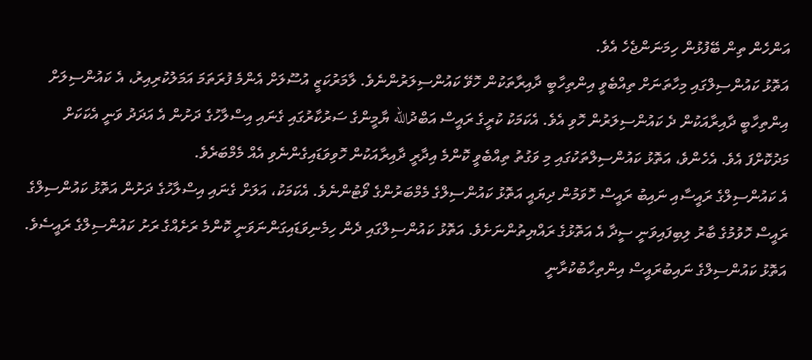އަންހެން ތިން ބޭފުޅުން ހިމަނަންޖެހެ އެވެ.
އަތޮޅު ކައުންސިލްގައި މިހާތަނަށް ތިއްބެވީ އިންތިހާބީ ދާއިރާތަކުން ހޮވޭ ކައުންސިލަރުންނެވެ. ލާމަރުކަޒީ އުސޫލަށް އެންމެ ފުރަތަމަ އަމަލުކުރިއިރު، އެ ކައުންސިލަށް އިންތިހާބީ ދާއިރާއަކުން ދެ ކައުންސިލަރުން ހޮވި އެވެ. އެކަމަކު ކުރީގެ ރައީސް އަބްދުالله ޔާމީންގެ ސަރުކާރުގައި ގެނައި އިސްލާހުގެ ދަށުން އެ އަދަދު ވަނީ އެކަކަށް މަދުކޮށްފަ އެވެ. އެހެންވެ، އަތޮޅު ކައުންސިލްތަކުގައި މި ވަގުތު ތިއްބެވީ ކޮންމެ އިދާރީ ދާއިރާއަކުން ހޮވިވަޑައިގެންނެވި އެއް މެމްބަރެވެ.
އެ ކައުންސިލްގެ ރައީސާއި ނައިބު ރައީސް ހޮވަމުން ދިޔައީ އަތޮޅު ކައުންސިލްގެ މެމްބަރުންގެ ވޯޓުންނެވެ. އެކަމަކު، އަލަށް ގެނައި އިސްލާހުގެ ދަށުން އަތޮޅު ކައުންސިލްގެ ރައީސް ހޮވުމުގެ ބާރު ލިބިފައިވަނީ ސީދާ އެ އަތޮޅުގެ ރައްޔިތުންނަށެވެ. އަތޮޅު ކައުންސިލްގައި ދެން ހިމެނިވަޑައިގަންނަވަނީ ކޮންމެ ރަށެއްގެ ރަށު ކައުންސިލްގެ ރައީސެވެ.
އަތޮޅު ކައުންސިލްގެ ނައިބުރައީސް އިންތިހާބުކުރާނީ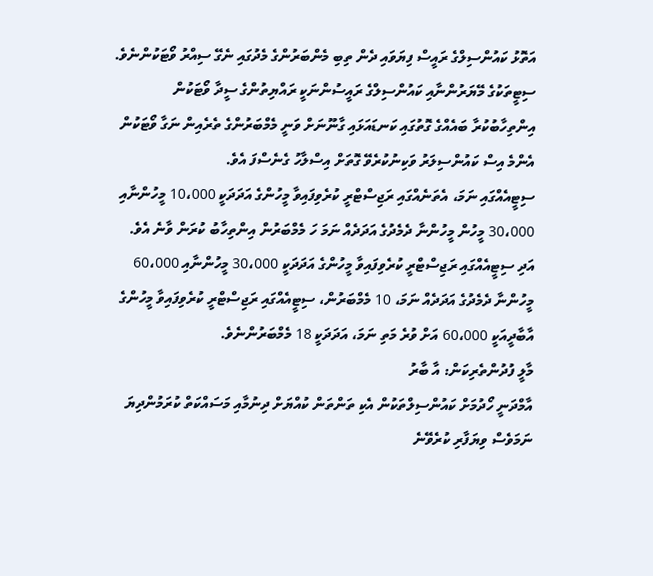އަތޮޅު ކައުންސިލްގެ ރައީސް ފިޔަވައި ދެން ތިބި މެންބަރުންގެ މެދުގައި ނެގޭ ސިއްރު ވޯޓަކުންނެވެ.
ސިޓީތަކުގެ މޭޔަރުންނާއި ކައުންސިލްގެ ރައީސުންނަކީ ރައްޔިތުންގެ ސީދާ ވޯޓަކުން އިންތިހާބުކުރާ ބައެއްގެ ގޮތުގައި ކަނޑައަޅައި ގާނޫނަށް ވަނީ މެމްބަރުންގެ ތެރެއިން ނަގާ ވޯޓަކުން އެންމެ އިސް ކައުންސިލަރު ވަކިނުކުރެވޭ ގޮތަށް އިސްލާހު ގެނެސްފަ އެވެ.
ސިޓީއެއްގައި ނަމަ، އެތަނެއްގައި ރަޖިސްޓްރީ ކުރެވިފައިވާ މީހުންގެ އަދަދަކީ 10،000 މީހުންނާއި 30،000 މީހުން މީހުންނާ ދެމެދުގެ އަދަދެއް ނަމަ ހަ މެމްބަރުން އިންތިހާބު ކުރަން ވާނެ އެވެ. އަދި ސިޓީއެއްގައި ރަޖިސްޓްރީ ކުރެވިފައިވާ މީހުންގެ އަދަދަކީ 30،000 މީހުންނާއި 60،000 މީހުންނާ ދެމެދުގެ އަދަދެއް ނަމަ، 10 މެމްބަރުން، ސިޓީއެއްގައި ރަޖިސްޓްރީ ކުރެވިފައިވާ މީހުންގެ އާބާދީއަކީ 60،000 އަށް ވުރެ މަތި ނަމަ، އަދަދަކީ 18 މެމްބަރުންނެވެ.
މާލީ ފުދުންތެރިކަން: އާ ބާރު
އާމްދަނީ ހޯދުމަށް ކައުންސިލްތަކުން އެކި ތަންތަން ކުއްޔަށް ދިނުމާއި މަސައްކަތް ކުރަމުންދިޔަ ނަމަވެސް ވިޔަފާރި ކުރެވޭނެ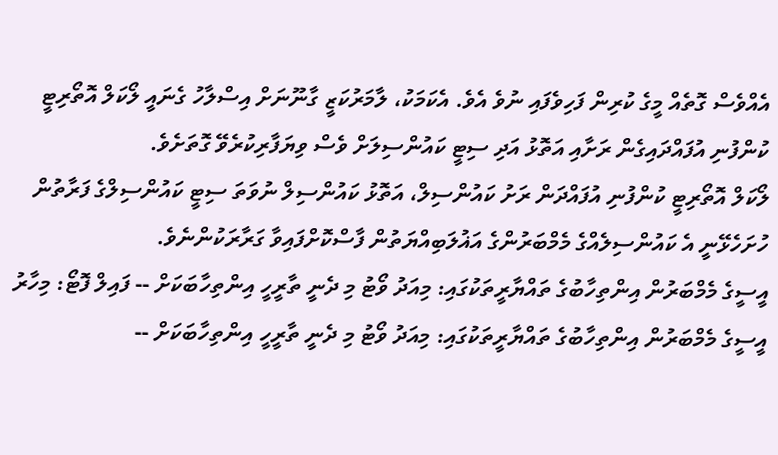އެއްވެސް ގޮތެއް މީގެ ކުރިން ފަހިވެފައި ނުވެ އެވެ. އެކަމަކު، ލާމަރުކަޒީ ގާނޫނަށް އިސްލާހު ގެނައީ ލޯކަލް އޮތޯރިޓީ ކުންފުނި އުފައްދައިގެން ރަށާއި އަތޮޅު އަދި ސިޓީ ކައުންސިލަށް ވެސް ވިޔަފާރިކުރެވޭ ގޮތަށެވެ.
ލޯކަލް އޮތޯރިޓީ ކުންފުނި އުފައްދަން ރަށު ކައުންސިލް، އަތޮޅު ކައުންސިލް ނުވަތަ ސިޓީ ކައުންސިލްގެ ފަރާތުން ހުށަހެޅޭނީ އެ ކައުންސިލެއްގެ މެމްބަރުންގެ އަޣުލަބިއްޔަތުން ފާސްކޮށްފައިވާ ގަރާރަކުންނެވެ.
އީސީގެ މެމްބަރުން އިންތިހާބުގެ ތައްޔާރީތަކުގައި: މިއަދު ވޯޓު މި ދެނީ ތާރީހީ އިންތިހާބަކަށް -- ފައިލް ފޮޓޯ: މިހާރު
އީސީގެ މެމްބަރުން އިންތިހާބުގެ ތައްޔާރީތަކުގައި: މިއަދު ވޯޓު މި ދެނީ ތާރީހީ އިންތިހާބަކަށް --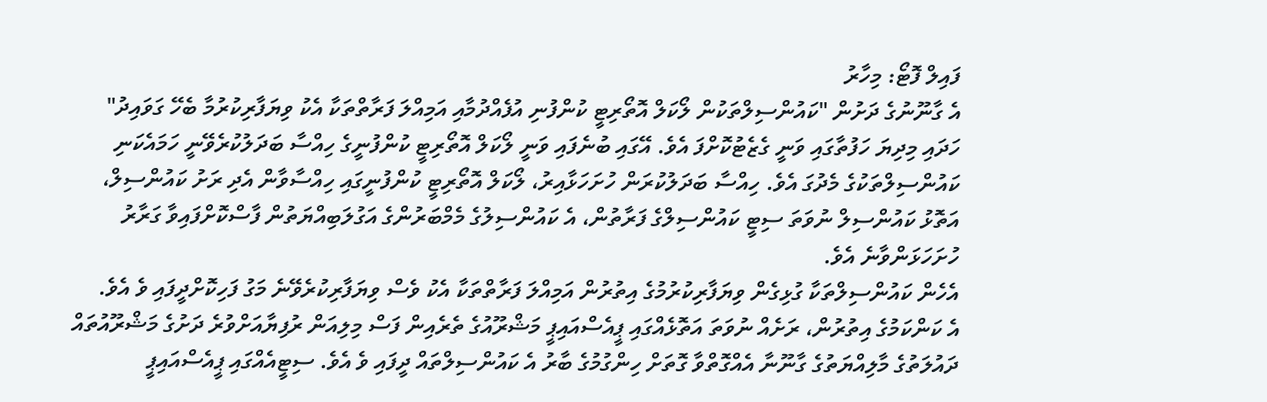ފައިލް ފޮޓޯ: މިހާރު
އެ ގާނޫނުގެ ދަށުން "ކައުންސިލްތަކުން ލޯކަލް އޮތޯރިޓީ ކުންފުނި އުފެއްދުމާއި އަމިއްލަ ފަރާތްތަކާ އެކު ވިޔަފާރިކުރުމާ ބެހޭ ގަވައިދު" ހަދައި މިދިޔަ ހަފުތާގައި ވަނީ ގެޒެޓުކޮށްފަ އެވެ. އޭގައި ބުނެފައި ވަނީ ލޯކަލް އޮތޯރިޓީ ކުންފުނީގެ ހިއްސާ ބަދަލުކުރެވޭނީ ހަމައެކަނި ކައުންސިލްތަކުގެ މެދުގަ އެވެ. ހިއްސާ ބަދަލުކުރަން ހުށަހަޅާއިރު، ލޯކަލް އޮތޯރިޓީ ކުންފުނީގައި ހިއްސާވާން އެދި ރަށު ކައުންސިލް، އަތޮޅު ކައުންސިލް ނުވަތަ ސިޓީ ކައުންސިލްގެ ފަރާތުން، އެ ކައުންސިލުގެ މެމްބަރުންގެ އަގުލަބިއްޔަތުން ފާސްކޮށްފައިވާ ގަރާރު ހުށަހަޅަންވާނެ އެވެ.
އެހެން ކައުންސިލްތަކާ ގުޅިގެން ވިޔަފާރިކުރުމުގެ އިތުރުން އަމިއްލަ ފަރާތްތަކާ އެކު ވެސް ވިޔަފާރިކުރެވޭނެ މަގު ފަހިކޮށްދީފައި ވެ އެވެ.
އެ ކަންކަމުގެ އިތުރުން، ރަށެއް ނުވަތަ އަތޮޅެއްގައި ޕީއެސްއައިޕީ މަޝްރޫއުގެ ތެރެއިން ފަސް މިލިއަން ރުފިޔާއަށްވުރެ ދަށުގެ މަޝްރޫއުތައް ދައުލަތުގެ މާލިއްޔަތުގެ ގާނޫނާ އެއްގޮތްވާ ގޮތަށް ހިންގުމުގެ ބާރު އެ ކައުންސިލްތައް ދީފައި ވެ އެވެ. ސިޓީއެއްގައި ޕީއެސްއައިޕީ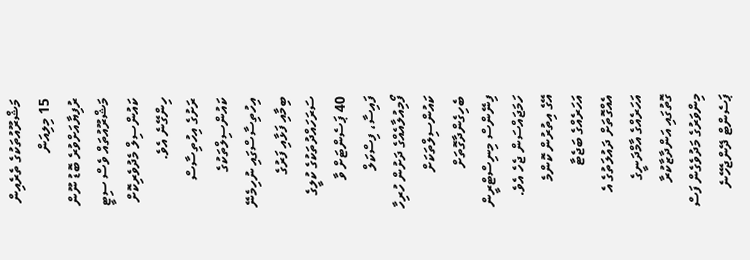މަޝްރޫއުތަކުގެ ތެރެއިން 15 މިލިއަން ރުފިޔާއަށްވުރެ ބޮޑު ނޫން މަޝްރޫއުތައް ވެސް ސިޓީ ކައުންސިލް މެދުވެރިކޮށް ހިންގޭނެ އެވެ.
ރަށުގެ އިހުތިސާސް
ކައުންސިލްތަކުގެ އިހުތިސާސްގައި ނުހިމެނޭ ބިމާއި ފަޅާއި ފަރުގެ ސަރަހައްދުތަކުގެ ކުލީގެ 40 ޕަސެންޓަށް ވާ ފައިސާ، ފިސްކަލް ފޯމިއުލާއެއްގެ ދަށުން ހުރިހާ ކައުންސިލްތަކަށް ބެހިގެންދާގޮތަށް ފިނޭންސް މިނިސްޓްރީން ހަމަޖައްސަން ޖެހެ އެވެ. އޭގެ އިތުރުން ކޮންމެ އަހަރެއްގެ ބަޖެޓާ އެއްގޮތަށް ދައުލަތުގެ އެ އަހަރެއްގެ އާމްދަނީގެ ގޮތުގައި އަންދާޒާކުރާ މިންވަރުގެ މަދުވެގެން ފަސް ޕަސެންޓް ދޭންޖެހޭނެ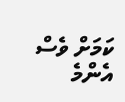ކަމަށް ވެސް އެންމެ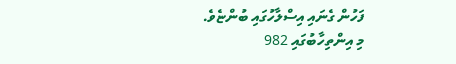ފަހުން ގެނައި އިސްލާހުގައި ބުންޏެވެ.
މި އިންތިހާބުގައި 982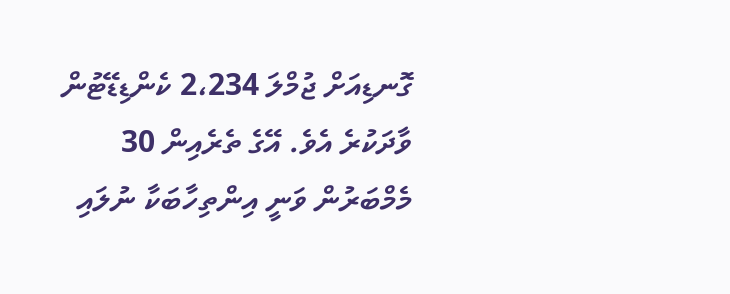ގޮނޑިއަށް ޖުމްލަ 2،234 ކެންޑިޑޭޓުން ވާދަކުރެ އެވެ. އޭގެ ތެރެއިން 30 މެމްބަރުން ވަނީ އިންތިހާބަކާ ނުލައި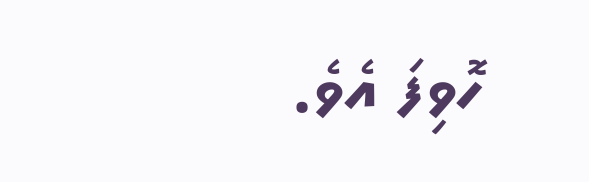ހޮވިފަ އެވެ.